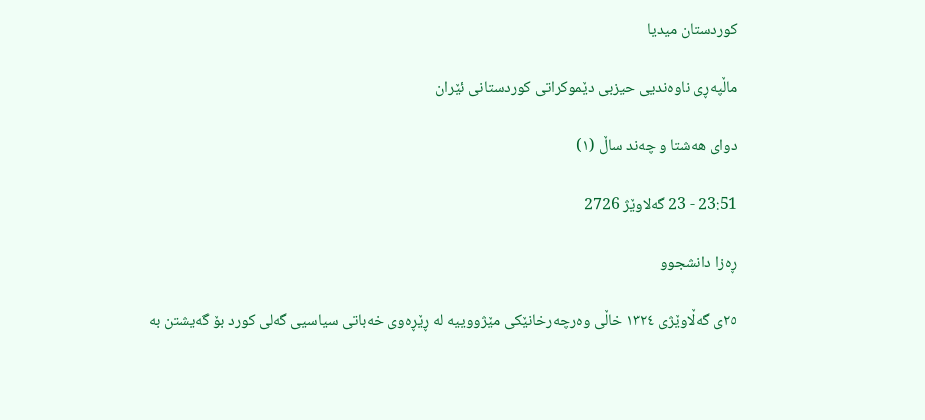کوردستان میدیا

ماڵپەڕی ناوەندیی حیزبی دێموکراتی کوردستانی ئێران

دوای هەشتا و چەند ساڵ (١)

23:51 - 23 گەلاوێژ 2726

ڕەزا دانشجوو

٢٥ی گەڵاوێژی ١٣٢٤ خاڵی وەرچەرخانێکی مێژووییە لە ڕێڕەوی خەباتی سیاسیی گەلی کورد بۆ گەیشتن بە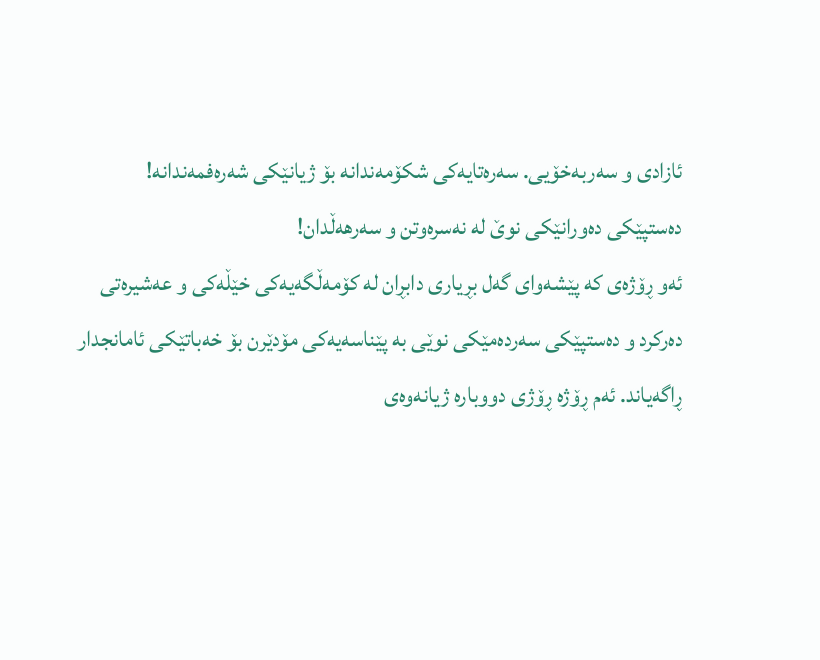ئازادی و سەربەخۆیی. سەرەتایەکی شکۆمەندانە بۆ ژیانێکی شەرەفمەندانە! دەستپێکی دەورانێکی نوێ لە نەسرەوتن و سەرهەڵدان!
ئەو ڕۆژەی کە پێشەوای گەل بڕیاری دابڕان لە کۆمەڵگەیەکی خێڵەکی و عەشیرەتی دەرکرد و دەستپێکی سەردەمێکی نوێی بە پێناسەیەکی مۆدێرن بۆ خەباتێکی ئامانجدار ڕاگەیاند. ئەم ڕۆژە ڕۆژی دووبارە ژیانەوەی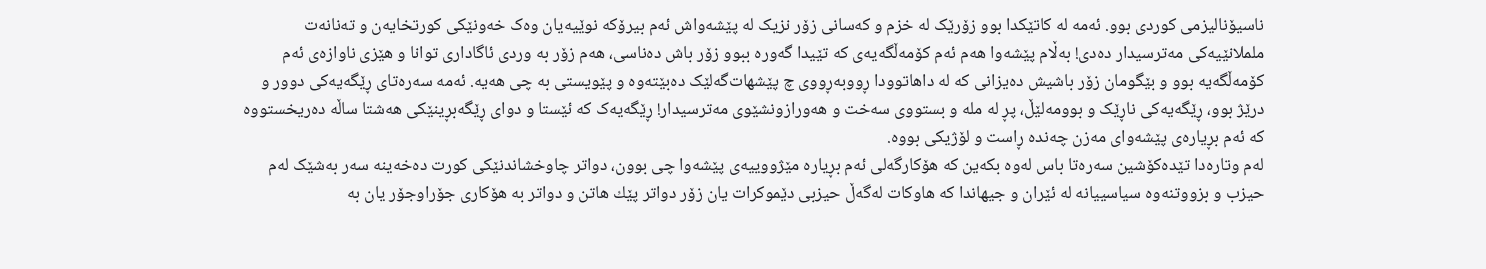ناسیۆنالیزمی کوردی بوو. ئەمە لە کاتێکدا بوو زۆرێک لە خزم و کەسانی زۆر نزیک لە پێشەواش ئەم بیرۆکە نوێیەیان وەک خەونێکی کورتخایەن و تەنانەت ململانێیەکی مەترسیدار دەدی! بەڵام پێشەوا هەم ئەم کۆمەڵگەیەی کە تێیدا گەورە ببوو زۆر باش دەناسی، هەم زۆر بە وردی ئاگاداری توانا و هێزی ناوازەی ئەم کۆمەڵگەیە بوو و بێگومان زۆر باشیش دەیزانی کە لە داهاتوودا ڕووبەڕووی چ پێشهات‌گەلێک دەبێتەوە و پێویستی بە چی هەیە. ئەمە سەرەتای ڕێگەیەکی دوور و درێژ بوو، ڕێگەیەکی ناڕێک و بوومەلێڵ، پڕ لە ملە و بستووی سەخت و هەورازونشێوی مەترسیدار! ڕێگەیەک کە ئێستا و دوای ڕێگەبڕینێکی هەشتا ساڵە دەریخستووە کە ئەم بڕیارەی پێشەوای مەزن چەندە ڕاست و لۆژیکی بووە.
لەم وتارەدا تێدەکۆشین سەرەتا باس لەوە بکەین کە هۆکارگەلی ئەم بڕیارە مێژووییەی پێشەوا چی بوون، دواتر چاوخشاندنێکی کورت دەخەینە سەر بەشێک لەم حیزب و بزووتنەوە سیاسییانە لە ئێران و جیهاندا کە هاوكات لەگەڵ حیزبی دێموکرات یان زۆر دواتر پێك هاتن و دواتر بە هۆکاری جۆراوجۆر یان بە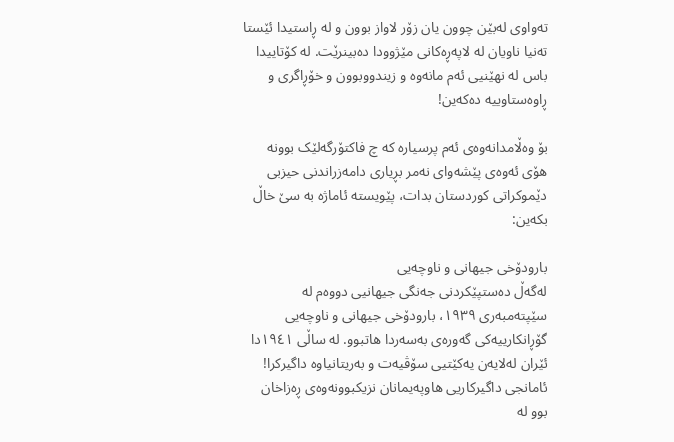تەواوی لەبێن چوون یان زۆر لاواز بوون و لە ڕاستیدا ئێستا تەنیا ناویان لە لاپەڕەکانی مێژوودا دەبینرێت. لە کۆتاییدا باس لە نهێنیی ئەم مانەوە و زیندووبوون و خۆڕاگری و ڕاوەستاوییە دەکەین!

بۆ وەڵامدانەوەی ئەم پرسیارە کە چ فاکتۆرگەلێک بوونە هۆی ئەوەی پێشەوای نەمر بڕیاری دامەزراندنی حیزبی دێموکراتی کوردستان بدات، پێویستە ئاماژە بە سێ خاڵ بکەین:

بارودۆخی جیهانی و ناوچەیی
لەگەڵ دەستپێکردنی جەنگی جیهانیی دووەم لە سێپتەمبەری ١٩٣٩، بارودۆخی جیهانی و ناوچەیی گۆڕانکارییەکی گەورەی بەسەردا هاتبوو. لە ساڵی ١٩٤١دا ئێران لەلایەن یەکێتیی سۆڤیەت و بەریتانیاوە داگیرکرا! ئامانجی داگیرکاریی هاوپەیمانان نزیکبوونەوەی ڕەزاخان بوو لە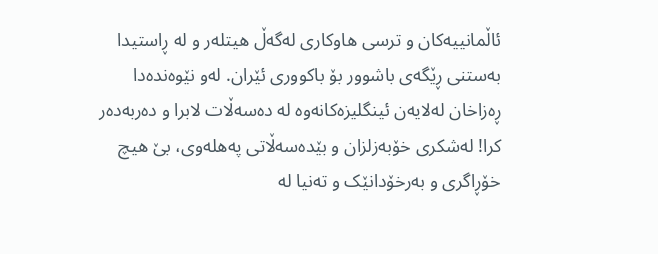ئاڵمانییەکان و ترسی هاوکاری لەگەڵ هیتلەر و لە ڕاستیدا بەستنی ڕێگەی باشوور بۆ باکووری ئێران. لەو نێوەندەدا ڕەزاخان لەلایەن ئینگلیزەکانەوە لە دەسەڵات لابرا و دەربەدەر کرا! لەشکری خۆبەزلزان و بێدەسەڵاتی پەهلەوی، بێ هیچ خۆڕاگری و بەرخۆدانێک و تەنیا لە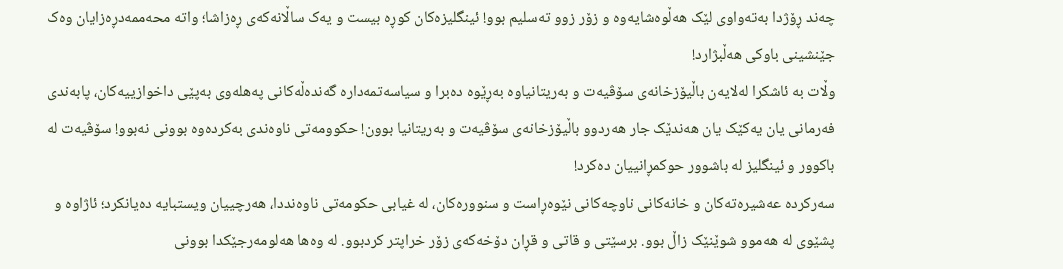چەند ڕۆژدا بەتەواوی لێک هەڵوەشایەوە و زۆر زوو تەسلیم بوو! ئینگلیزەکان کوڕە بیست و یەک ساڵانەکەی ڕەزاشا؛ واتە محەممەدڕەزایان وەک جێنشینی باوکی هەڵبژارد!
وڵات بە ئاشکرا لەلایەن باڵیۆزخانەی سۆڤیەت و بەریتانیاوە بەڕێوە دەبرا و سیاسەتمەدارە گەندەڵەکانی پەهلەوی بەپێی داخوازییەکان، پابەندی فەرمانی یان یەکێک یان هەندێک جار هەردوو باڵیۆزخانەی سۆڤیەت و بەریتانیا بوون! حکوومەتی ناوەندی بەکردەوە بوونی نەبوو! سۆڤیەت لە باکوور و ئینگلیز لە باشوور حوکمڕانییان دەکرد!
سەرکردە عەشیرەتەکان و خانەکانی ناوچەکانی نێوەڕاست و سنوورەکان، لە غیابی حکومەتی ناوەنددا، هەرچییان ویستبایە دەیانکرد؛ ئاژاوە و پشێوی لە هەموو شوێنێک زاڵ بوو. برسێتی و قاتی و قڕان دۆخەکەی زۆر خراپتر کردبوو. لە وەها هەلومەرجێکدا بوونی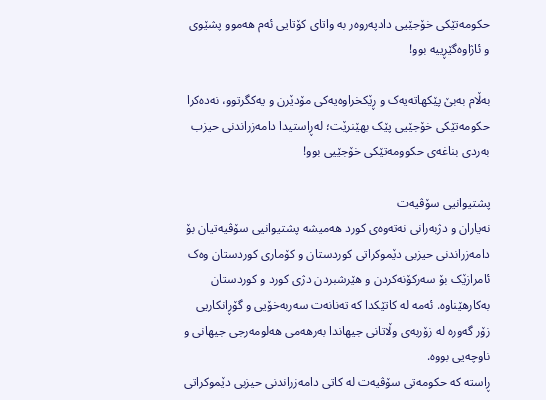حکومەتێکی خۆجێیی دادپەروەر بە واتای کۆتایی ئەم هەموو پشێوی و ئاژاوەگێڕییە بوو!

بەڵام بەبێ پێکهاتەیەک و ڕێکخراوەیەکی مۆدێرن و یەکگرتوو، نەدەکرا حکومەتێکی خۆجێیی پێک بهێنرێت؛ لەڕاستیدا دامەزراندنی حیزب بەردی بناغەی حکوومەتێکی خۆجێیی بوو!

پشتیوانیی سۆڤیەت
نەیاران و دژبەرانی نەتەوەی کورد هەمیشە پشتیوانیی سۆڤیەتیان بۆ دامەزراندنی حیزبی دێموکراتی کوردستان و کۆماری کوردستان وەک ئامرازێک بۆ سەرکۆنەکردن و هێرشبردن دژی کورد و کوردستان بەکارهێناوە. ئەمە لە کاتێکدا کە تەنانەت سەربەخۆیی و گۆڕانکاریی زۆر گەورە لە زۆربەی وڵاتانی جیهاندا بەرهەمی هەلومەرجی جیهانی و ناوچەیی بووە.
ڕاستە کە حکومەتی سۆڤیەت لە کاتی دامەزراندنی حیزبی دێموکراتی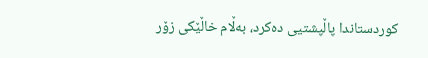کوردستاندا پاڵپشتیی دەکرد، بەڵام خاڵێکی زۆر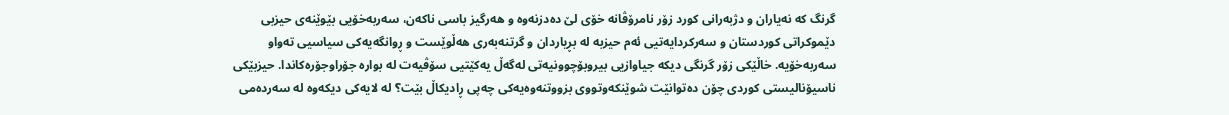گرنگ کە نەیاران و دژبەرانی کورد زۆر نامرۆڤانە خۆی لێ دەدزنەوە و هەرگیز باسی ناکەن، سەربەخۆیی بێوێنەی حیزبی دێموکراتی کوردستان و سەرکردایەتیی ئەم حیزبە لە بڕیاردان و گرتنەبەری هەڵوێست و ڕوانگەیەکی سیاسیی تەواو سەربەخۆیە. خاڵێکی زۆر گرنگی دیکە جیاوازیی بیروبۆچوونیەتی لەگەڵ یەکێتیی سۆڤیەت لە بوارە جۆراوجۆرەکاندا. حیزبێکی ناسیۆنالیستی کوردی چۆن دەتوانێت شوێنکەوتووی بزووتنەوەیەکی چەپی ڕادیکاڵ بێت؟ لە لایەکی دیکەوە لە سەردەمی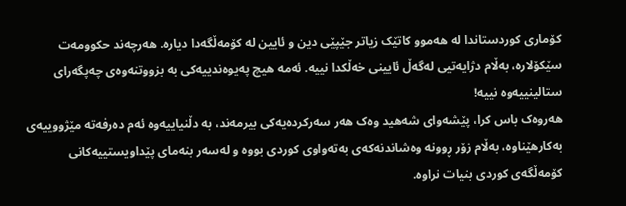کۆماری کوردستاندا لە هەموو کاتێک زیاتر جێپێی دین و ئایین لە کۆمەڵگەدا دیارە. هەرچەند حکوومەت سێکۆلارە، بەڵام دژایەتیی لەگەڵ ئایینی خەڵکدا نییە. ئەمە هیچ پەیوەندییەکی بە بزووتنەوەی چەپگەرای ستالینییەوە نییە!
هەروەک باس کرا، پێشەوای شەهید وەک هەر سەرکردەیەکی بیرمەند، بە دڵنیاییەوە ئەم دەرفەتە مێژووییەی بەکارهێناوە، بەڵام زۆر ڕوونە وەشاندنەکەی بەتەواوی کوردی بووە و لەسەر بنەمای پێداویستییەکانی کۆمەڵگەی کوردی بنیات نراوە.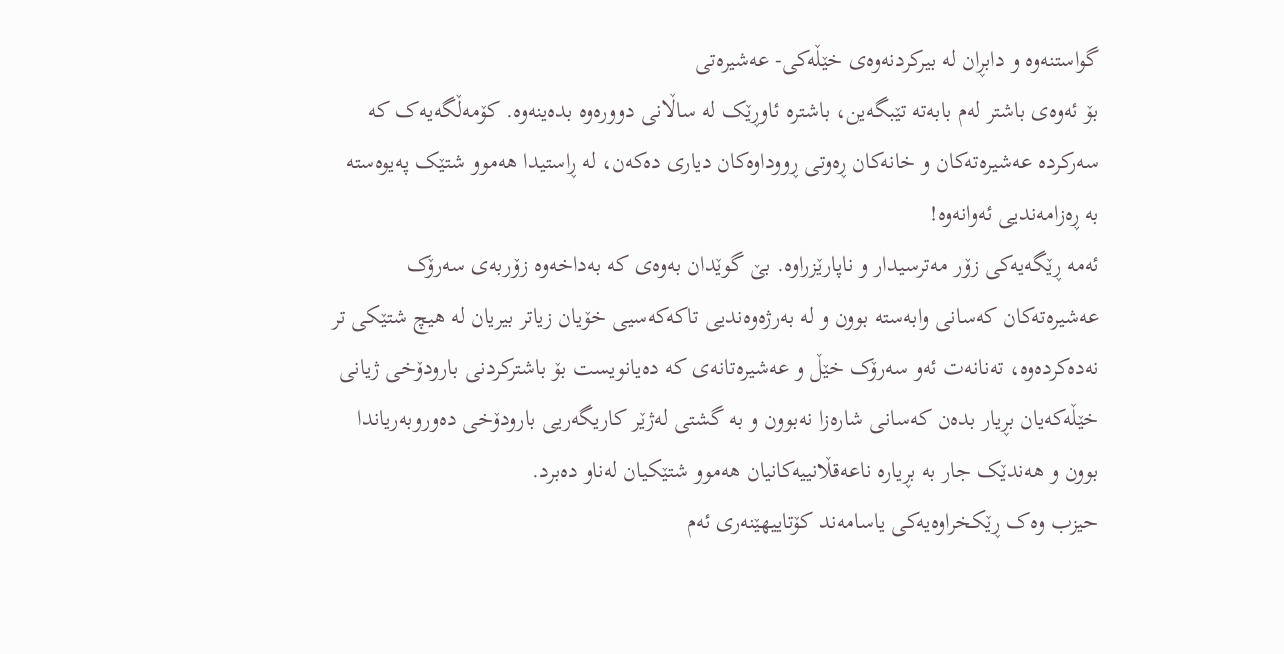گواستنەوە و دابڕان لە بیرکردنەوەی خێڵەکی- عەشیرەتی
بۆ ئەوەی باشتر لەم بابەتە تێبگەین، باشترە ئاوڕێک لە ساڵانی دوورەوە بدەینەوە. کۆمەڵگەیەک کە سەرکردە عەشیرەتەکان و خانەکان ڕەوتی ڕووداوەکان دیاری دەکەن، لە ڕاستیدا هەموو شتێک پەیوەستە بە ڕەزامەندیی ئەوانەوە!
ئەمە ڕێگەیەکی زۆر مەترسیدار و ناپارێزراوە. بێ گوێدان بەوەی کە بەداخەوە زۆربەی سەرۆک عەشیرەتەکان کەسانی وابەستە بوون و لە بەرژەوەندیی تاکەکەسیی خۆیان زیاتر بیریان لە هیچ شتێکی تر نەدەکردەوە، تەنانەت ئەو سەرۆک خێڵ و عەشیرەتانەی کە دەیانویست بۆ باشترکردنی بارودۆخی ژیانی خێڵەکەیان بڕیار بدەن کەسانی شارەزا نەبوون و بە گشتی لەژێر کاریگەریی بارودۆخی دەوروبەریاندا بوون و هەندێک جار بە بڕیارە ناعەقڵانییەکانیان هەموو شتێکیان لەناو دەبرد.
حیزب وەک ڕێکخراوەیەکی یاسامەند کۆتاییهێنەری ئەم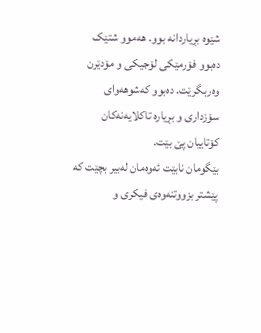شێوە بڕیاردانە بوو. هەموو شتێک دەبوو فۆرمێکی لۆجیکی و مۆدێرن وەربگرێت. دەبوو کەشوهەوای سۆزداری و بڕیارە تاکلایەنەکان کۆتاییان پێ بێت.
بێگومان نابێت ئەوەمان لەبیر بچێت کە پێشتر بزووتنەوەی فیکری و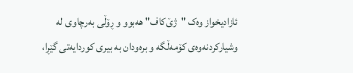ئازادیخواز وەک "ژێ‌کاف" هەبوو و ڕۆڵی بەرچاوی لە وشیارکردنەوەی کۆمەڵگە و برەودان بە بیری کوردایەتی گێڕا،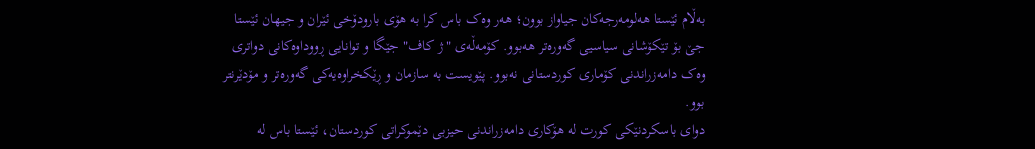بەڵام ئێستا هەلومەرجەکان جیاواز بوون؛ هەر وەک باس کرا بە هۆی بارودۆخی ئێران و جیهان ئێستا جێ بۆ تێکۆشانی سیاسیی گەورەتر هەبوو. کۆمەڵەی "ژ ‌کاف" جێگا و توانایی ڕووداوەکانی دواتری وەک دامەزراندنی کۆماری کوردستانی نەبوو. پێویست بە سازمان و ڕێکخراوەیەکی گەورەتر و مۆدێرنتر بوو.
دوای باسکردنێکی کورت لە هۆکاری دامەزراندنی حیزبی دێموکراتی کوردستان، ئێستا باس لە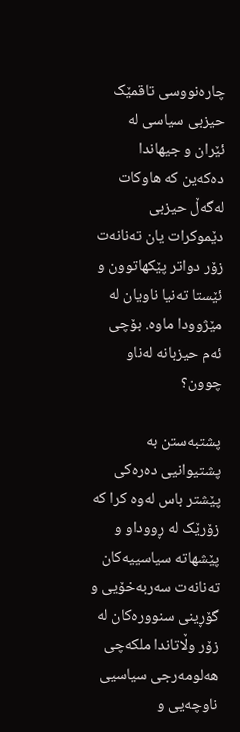چارەنووسی تاقمێک حیزبی سیاسی لە ئێران و جیهاندا دەکەین کە هاوكات لەگەڵ حیزبی دێموکرات یان تەنانەت زۆر دواتر پێکهاتوون و ئێستا تەنیا ناویان لە مێژوودا ماوە. بۆچی ئەم حیزبانە لەناو چوون؟

پشتبەستن بە پشتیوانیی دەرەکی
پێشتر باس لەوە کرا کە زۆرێک لە ڕووداو و پێشهاتە سیاسییەکان تەنانەت سەربەخۆیی و گۆڕینی سنوورەکان لە زۆر وڵاتاندا ملکەچی هەلومەرجی سیاسیی ناوچەیی و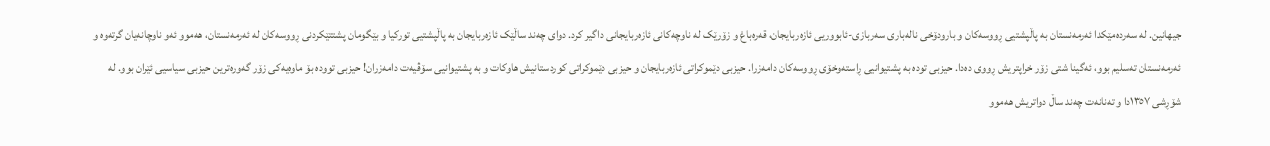جیهانین. لە سەردەمێکدا ئەرمەنستان بە پاڵپشتیی ڕووسەکان و بارودۆخی نالەباری سەربازی-ئابووریی ئازەربایجان، قەرەباغ و زۆرێک لە ناوچەکانی ئازەربایجانی داگیر کرد. دوای چەند ساڵێک ئازەربایجان بە پاڵپشتیی تورکیا و بێگومان پشتتێکردنی ڕووسەکان لە ئەرمەنستان، هەموو ئەو ناوچانەیان گرتەوە و ئەرمەنستان تەسلیم بوو، ئەگینا شتی زۆر خراپتریش ڕووی دەدا. حیزبی تودە بە پشتیوانیی ڕاستەوخۆی ڕووسەکان دامەزرا. حیزبی دێموکراتی ئازەربایجان و حیزبی دێموکراتی کوردستانیش هاوكات و بە پشتیوانیی سۆڤیەت دامەزران! حیزبی توودە بۆ ماوەیەکی زۆر گەورەترین حیزبی سیاسیی ئێران بوو. لە شۆڕشی ١٣٥٧دا و تەنانەت چەند ساڵ دواتریش هەموو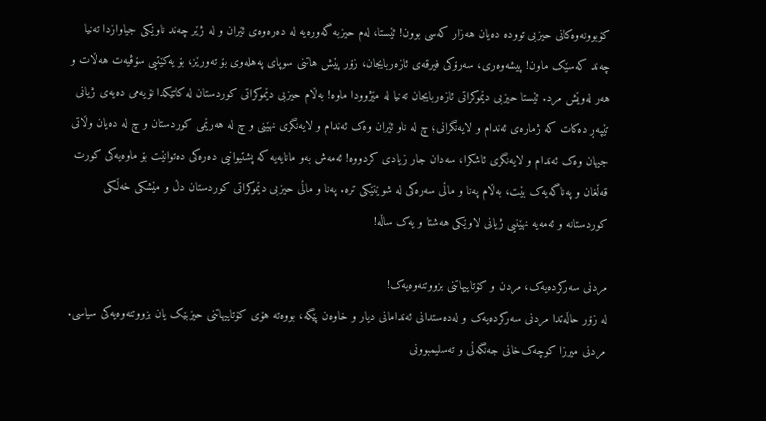کۆبوونەوەکانی حیزبی توودە دەیان هەزار کەسی بوون! ئێستا، لەم حیزبە گەورەیە لە دەرەوەی ئێران و لە ژێر چەند ناوێکی جیاوازدا تەنیا چەند کەسێک ماون! پیشەوەری، سەرۆکی فیرقەی ئازەربایجان، زۆر پێش هاتنی سوپای پەهلەوی بۆ تەورێز، بۆ یەکێتیی سۆڤیەت هەڵات و هەر لەوێش مرد. ئێستا حیزبی دێموکراتی ئازەربایجان تەنیا لە مێژوودا ماوە! بەڵام حیزبی دێموکراتی کوردستان لە کاتێکدا نۆیەمی دەیەی ژیانی تێپەڕ دەکات کە ژمارەی ئەندام و لایەنگرانی؛ چ لە ناو ئێران وەک ئەندام و لایەنگری نهێنی و چ لە هەرێمی کوردستان و چ لە دەیان وڵاتی جیهان وەک ئەندام و لایەنگری ئاشکرا، سەدان جار زیادی کردووە! ئەمەش بەو مانایەیە کە پشتیوانیی دەرەکی دەتوانێت بۆ ماوەیەکی کورت قەڵغان و پەناگەیەک بێت، بەڵام پەنا و ماڵی سەرەکی لە شوێنێکی ترە. پەنا و ماڵی حیزبی دێموکراتی کوردستان دڵ و مێشکی خەڵکی کوردستانە و ئەمەیە نهێنیی ژیانی لاوێکی هەشتا و یەک ساڵە!

مردنی سەرکردەیەک، مردن و کۆتاییهاتنی بزووتنەوەیەک!
لە زۆر حاڵەتدا مردنی سەرکردەیەک و لەدەستدانی ئەندامانی دیار و خاوەن پێگە، بووەتە هۆی کۆتاییهاتنی حیزبێک یان بزووتنەوەیەکی سیاسی. مردنی میرزا کوچەک‌خانی جەنگەڵی و تەسلیمبوونی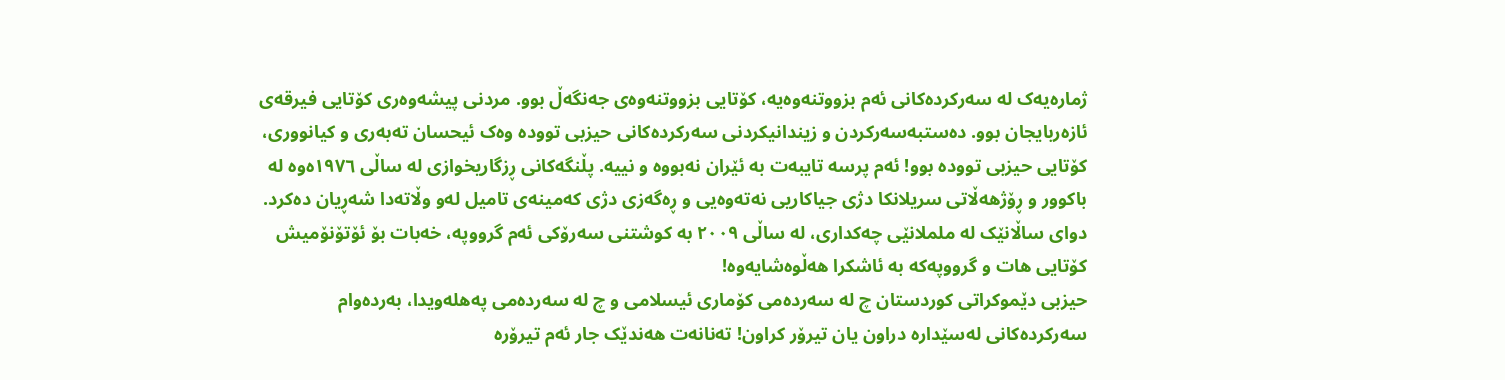ژمارەیەک لە سەرکردەکانی ئەم بزووتنەوەیە، کۆتایی بزووتنەوەی جەنگەڵ بوو. مردنی پیشەوەری کۆتایی فیرقەی ئازەربایجان بوو. دەستبەسەرکردن و زیندانیکردنی سەرکردەکانی حیزبی توودە وەک ئیحسان تەبەری و کیانووری، کۆتایی حیزبی توودە بوو! ئەم پرسە تایبەت بە ئێران نەبووە و نییە. پڵنگەکانی ڕزگاریخوازی لە ساڵی ١٩٧٦ەوە لە باکوور و ڕۆژهەڵاتی سریلانکا دژی جیاکاریی نەتەوەیی و ڕەگەزی دژی کەمینەی تامیل لەو وڵاتەدا شەڕیان دەکرد. دوای ساڵانێک لە ململانێی چەکداری، لە ساڵی ٢٠٠٩ بە کوشتنی سەرۆکی ئەم گرووپە، خەبات بۆ ئۆتۆنۆمیش کۆتایی هات و گرووپەکە بە ئاشکرا هەڵوەشایەوە!
حیزبی دێموکراتی کوردستان چ لە سەردەمی کۆماری ئیسلامی و چ لە سەردەمی پەهلەویدا، بەردەوام سەرکردەکانی لەسێدارە دراون یان تیرۆر کراون! تەنانەت هەندێک جار ئەم تیرۆرە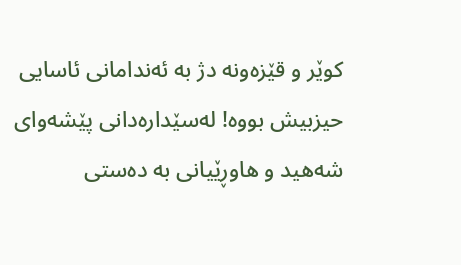کوێر و قێزەونە دژ بە ئەندامانی ئاسایی حیزبیش بووە! لەسێدارەدانی پێشەوای شەهید و هاوڕێیانی بە دەستی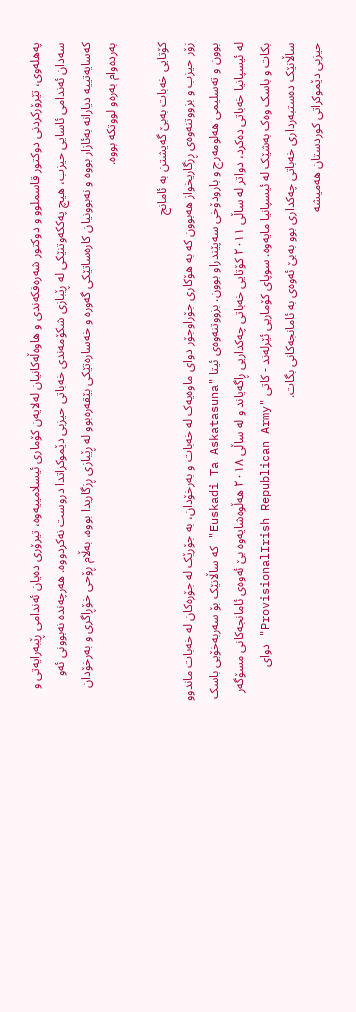پەهلەوی، تێرۆرکردنی دوکتور قاسملوو و دوکتور شەرەفکەندی و هاوەڵەکانیان لەلایەن کۆماری ئیسلامییەوە، تیرۆری دەیان ئەندامی ڕێبەرایەتی و سەدان ئەندامی ئاسایی حیزب، هیچ پەککەوتنێکی لە ڕێبازی شکۆمەندی خەباتی حیزبی دێموکراتدا دروست نەکردووە. هەرچەندە نەبوونی ئەو کەسایەتییە دیارانە بەئازار بووە و نەبوونیان کارەساتێکی گەورە و خەسارەتێکی بێقەرەبوو لە ڕێبازی ڕزگاریدا بووە، بەڵام ڕۆحی خۆڕاگری و بەرخۆدان بەردەوام بەرەو لووتکە بووە.

کۆتایی خەبات بەبێ گەیشتن بە ئامانج
زۆر حیزب و بزووتنەوەی ڕزگاریخواز هەبوون کە بە هۆکاری جۆراوجۆر دوای ماوەیەک لە خەبات و بەرخۆدان، بە جۆرێک لە جۆرەکان لە خەبات ماندوو بوون و تەسلیمی هەلومەرج و بارودۆخی سەپێندراو بوون. بزووتنەوەی ئیتا "Euskadi Ta Askatasuna" کە ساڵانێک بۆ سەربەخۆیی باسک لە ئیسپانیا خەباتی دەکرد، دواتر لە ساڵی ٢٠١١ کۆتایی خەباتی چەکداریی ڕاگەیاند و لە ساڵی ٢٠١٨ هەڵوەشایەوە بێ ئەوەی ئامانجەکانی مسۆگەر بکات و باسک وەک بەشێک لە ئیسپانیا مایەوە. سوپای کۆماریی ئێرلەند - کاتی "ProvisionalIrish Republican Army" دوای ساڵانێک دەستبەرداری خەباتی چەکداری بوو بەبێ ئەوەی بە ئامانجەکانی بگات.
حیزبی دێموکراتی کوردستان هەمیشە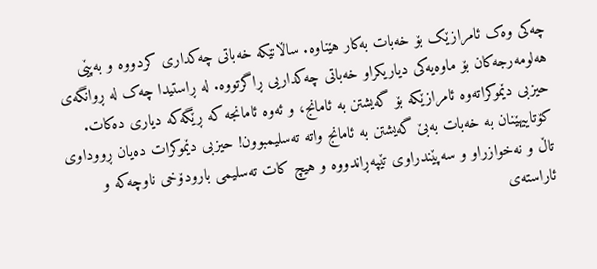چەکی وەک ئامرازێک بۆ خەبات بەکار هێناوە. ساڵانێکە خەباتی چەکداری کردووە و بەپێی هەلومەرجەکان بۆ ماوەیەکی دیاریکراو خەباتی چەکداریی ڕاگرتووە. لە ڕاستیدا چەک لە ڕوانگەی حیزبی دێموکراتەوە ئامرازێکە بۆ گەیشتن بە ئامانج، و ئەوە ئامانجە کە ڕێگەکە دیاری دەکات. کۆتاییهێنان بە خەبات بەبێ گەیشتن بە ئامانج واتە تەسلیمبوون! حیزبی دێموکرات دەیان ڕووداوی تاڵ و نەخوازراو و سەپێندراوی تێپەڕاندووە و هیچ کات تەسلیمی بارودۆخی ناوچەکە و ئاراستەی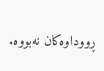ڕووداوەکان نەبووە.